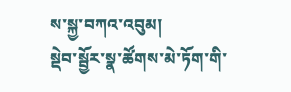ས་སྐྱ་བཀའ་འབུམ།
སྡེབ་སྦྱོར་སྣ་ཚོགས་མེ་ཏོག་གི་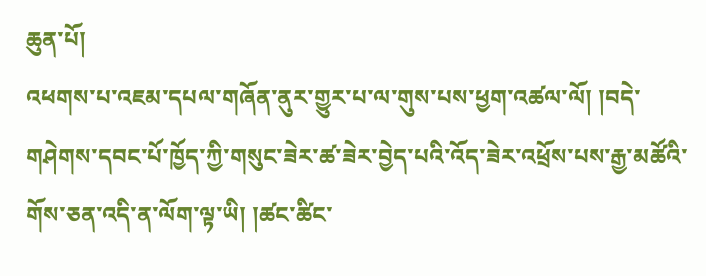ཆུན་པོ།
འཕགས་པ་འཇམ་དཔལ་གཞོན་ནུར་གྱུར་པ་ལ་གུས་པས་ཕྱག་འཚལ་ལོ། །བདེ་གཤེགས་དབང་པོ་ཁྱོད་ཀྱི་གསུང་ཟེར་ཚ་ཟེར་བྱེད་པའི་འོད་ཟེར་འཕྲོས་པས་རྒྱ་མཚོའི་གོས་ཅན་འདི་ན་ལོག་ལྟ་ཡི། །ཚང་ཚིང་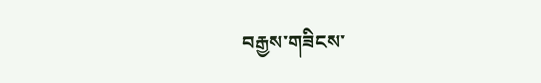བརྒྱས་གཟིངས་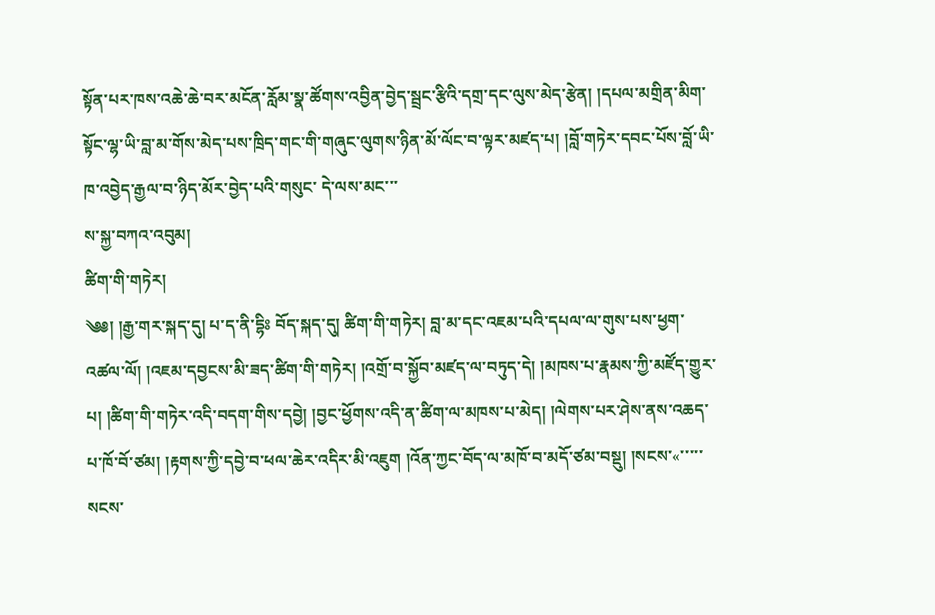སྟོན་པར་ཁས་འཆེ་ཆེ་བར་མངོན་རློམ་སྣ་ཚོགས་འབྱིན་བྱེད་སྦྲང་རྩིའི་དགྲ་དང་ལུས་མེད་རྩེན། །དཔལ་མགྲིན་མིག་སྟོང་ལྷ་ཡི་བླ་མ་གོས་མེད་པས་ཁྲིད་གང་གི་གཞུང་ལུགས་ཉིན་མོ་ལོང་བ་ལྟར་མཛད་པ། །བློ་གཏེར་དབང་པོས་བློ་ཡི་ཁ་འབྱེད་རྒྱལ་བ་ཉིད་མོར་བྱེད་པའི་གསུང་ དེ་ལས་མང་་་
ས་སྐྱ་བཀའ་འབུམ།
ཚིག་གི་གཏེར།
༄༅། །རྒྱ་གར་སྐད་དུ། པ་ད་ནི་དྷིཿ བོད་སྐད་དུ། ཚིག་གི་གཏེར། བླ་མ་དང་འཇམ་པའི་དཔལ་ལ་གུས་པས་ཕྱག་འཚལ་ལོ། །འཇམ་དབྱངས་མི་ཟད་ཚིག་གི་གཏེར། །འགྲོ་བ་སྐྱོབ་མཛད་ལ་བཏུད་དེ། །མཁས་པ་རྣམས་ཀྱི་མཛོད་གྱུར་པ། །ཚིག་གི་གཏེར་འདི་བདག་གིས་དབྱེ། །བྱང་ཕྱོགས་འདི་ན་ཚིག་ལ་མཁས་པ་མེད། །ལེགས་པར་ཤེས་ནས་འཆད་པ་ཁོ་བོ་ཙམ། །རྟགས་ཀྱི་དབྱེ་བ་ཕལ་ཆེར་འདིར་མི་འཇུག །འོན་ཀྱང་བོད་ལ་མཁོ་བ་མདོ་ཙམ་བསྡུ། །སངས་«་་་་་སངས་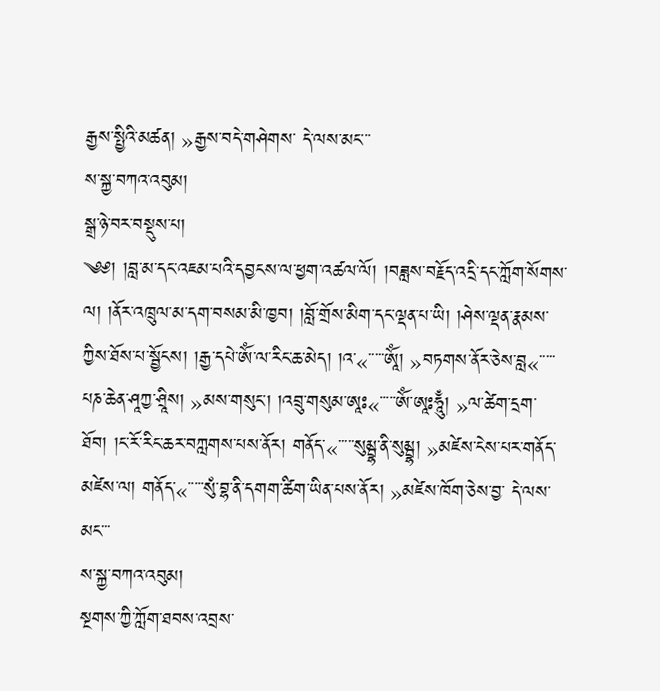རྒྱས་སྤྱིའི་མཚན། »རྒྱས་བདེ་གཤེགས་ དེ་ལས་མང་་་
ས་སྐྱ་བཀའ་འབུམ།
སྒྲ་ཉེ་བར་བསྡུས་པ།
༄༅། །བླ་མ་དང་འཇམ་པའི་དབྱངས་ལ་ཕྱག་འཚལ་ལོ། །བཟླས་བརྗོད་འདྲི་དང་ཀློག་སོགས་ལ། །ནོར་འཁྲུལ་མ་དག་བསམ་མི་ཁྱབ། །བློ་གྲོས་མིག་དང་ལྡན་པ་ཡི། །ཤེས་ལྡན་རྣམས་ཀྱིས་ཐོས་པ་སྦྱོངས། །རྒྱ་དཔེ་ཨོཾ་ལ་རིང་ཆ་མེད། །འ་«་་་་་ཨཱོཾ། »བཏགས་ནོར་ཅེས་བླ«་་་་་པཎ་ཆེན་ཤཱཀྱ་ཤྲཱིས། »མས་གསུང་། །འབྲུ་གསུམ་ཨཱཿ«་་་་་ཨོཾ་ཨཱཿཧཱུྃ། »ལ་ཚེག་དྲག་ཐོབ། །ང་རོ་རིང་ཆར་བཀླགས་པས་ནོར། གནོད་«་་་་་སུམྦྷ་ནི་སུམྦྷ། »མཛེས་ངེས་པར་གནོད་མཛེས་ལ། གནོད་«་་་་་སུཾ་བྷ་ནི་དགག་ཚིག་ཡིན་པས་ནོར། »མཛེས་ཁོག་ཅེས་བྱ་ དེ་ལས་མང་་་
ས་སྐྱ་བཀའ་འབུམ།
སྔགས་ཀྱི་ཀློག་ཐབས་འབྲས་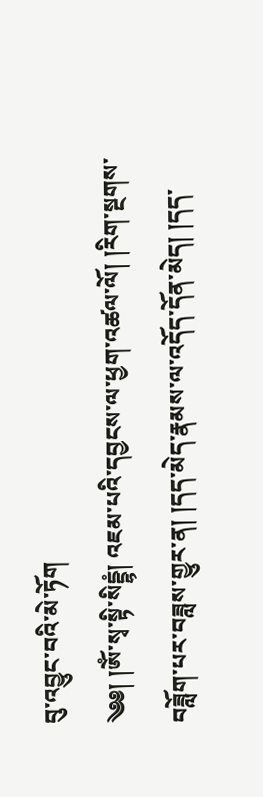བུ་འབྱུང་བའི་མེ་ཏོག
༄༅། །ཨོཾ་སྭ་སྟི་སིདྡྷཾ། འཇམ་པའི་དབྱངས་ལ་ཕྱག་འཚལ་ལོ། །རིག་སྔགས་བཟློག་པར་བཟླས་གྱུར་ན། །དད་མེད་རྣམས་ལ་འདོད་དོན་མེད། །དད་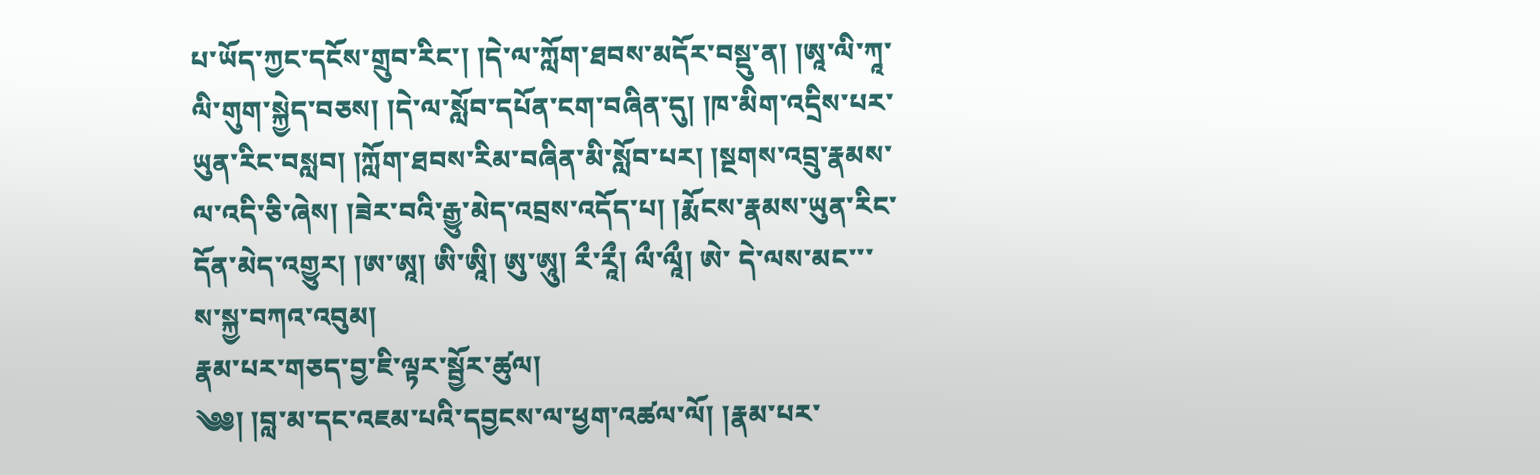པ་ཡོད་ཀྱང་དངོས་གྲུབ་རིང་། །དེ་ལ་ཀློག་ཐབས་མདོར་བསྡུ་ན། །ཨཱ་ལི་ཀཱ་ལི་གུག་སྐྱེད་བཅས། །དེ་ལ་སློབ་དཔོན་ངག་བཞིན་དུ། །ཁ་མིག་འདྲིས་པར་ཡུན་རིང་བསླབ། །ཀློག་ཐབས་རིམ་བཞིན་མི་སློབ་པར། །སྔགས་འབྲུ་རྣམས་ལ་འདི་ཅི་ཞེས། །ཟེར་བའི་རྒྱུ་མེད་འབྲས་འདོད་པ། །རྨོངས་རྣམས་ཡུན་རིང་དོན་མེད་འགྱུར། །ཨ་ཨཱ། ཨི་ཨཱི། ཨུ་ཨཱུ། རྀ་རཱྀ། ལྀ་ལཱྀ། ཨེ་ དེ་ལས་མང་་་
ས་སྐྱ་བཀའ་འབུམ།
རྣམ་པར་གཅད་བྱ་ཇི་ལྟར་སྦྱོར་ཚུལ།
༄༅། །བླ་མ་དང་འཇམ་པའི་དབྱངས་ལ་ཕྱག་འཚལ་ལོ། །རྣམ་པར་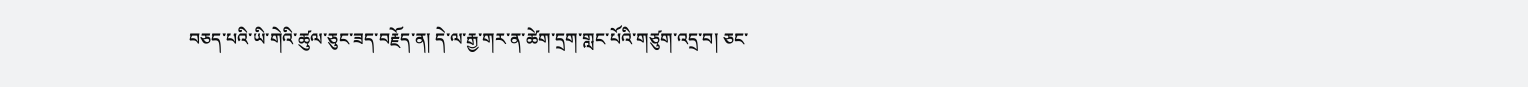བཅད་པའི་ཡི་གེའི་ཚུལ་ཅུང་ཟད་བརྗོད་ན། དེ་ལ་རྒྱ་གར་ན་ཚེག་དྲག་གླང་པོའི་གཙུག་འདྲ་བ། ཅང་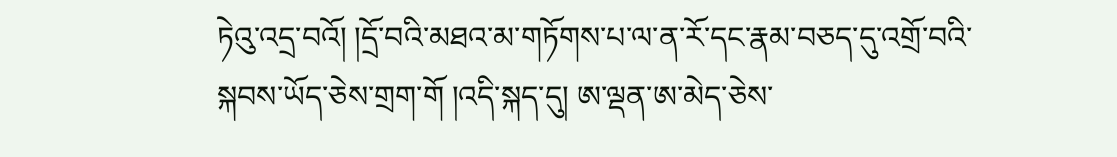ཏེའུ་འདྲ་བའོ། །དྲོ་བའི་མཐའ་མ་གཏོགས་པ་ལ་ན་རོ་དང་རྣམ་བཅད་དུ་འགྲོ་བའི་སྐབས་ཡོད་ཅེས་གྲག་གོ །འདི་སྐད་དུ། ཨ་ལྡན་ཨ་མེད་ཅེས་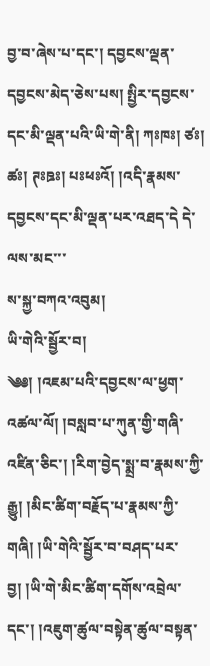བྱ་བ་ཞེས་པ་དང་། དབྱངས་ལྡན་དབྱངས་མེད་ཅེས་པས། སྤྱིར་དབྱངས་དང་མི་ལྡན་པའི་ཡི་གེ་ནི། ཀཿཁཿ། ཙཿ། ཚཿ། ཊཿཋཿ། པཿཕཿའོ། །འདི་རྣམས་དབྱངས་དང་མི་ལྡན་པར་འཐད་དེ དེ་ལས་མང་་་
ས་སྐྱ་བཀའ་འབུམ།
ཡི་གེའི་སྦྱོར་བ།
༄༅། །འཇམ་པའི་དབྱངས་ལ་ཕྱག་འཚལ་ལོ། །བསླབ་པ་ཀུན་གྱི་གཞི་འཛིན་ཅིང་། །རིག་བྱེད་སྨྲ་བ་རྣམས་ཀྱི་རྒྱུ། །མིང་ཚིག་བརྗོད་པ་རྣམས་ཀྱི་གཞི། །ཡི་གེའི་སྦྱོར་བ་བཤད་པར་བྱ། །ཡི་གེ་མིང་ཚིག་དགོས་འབྲེལ་དང་། །འཇུག་ཚུལ་བསྟེན་ཚུལ་བསྟན་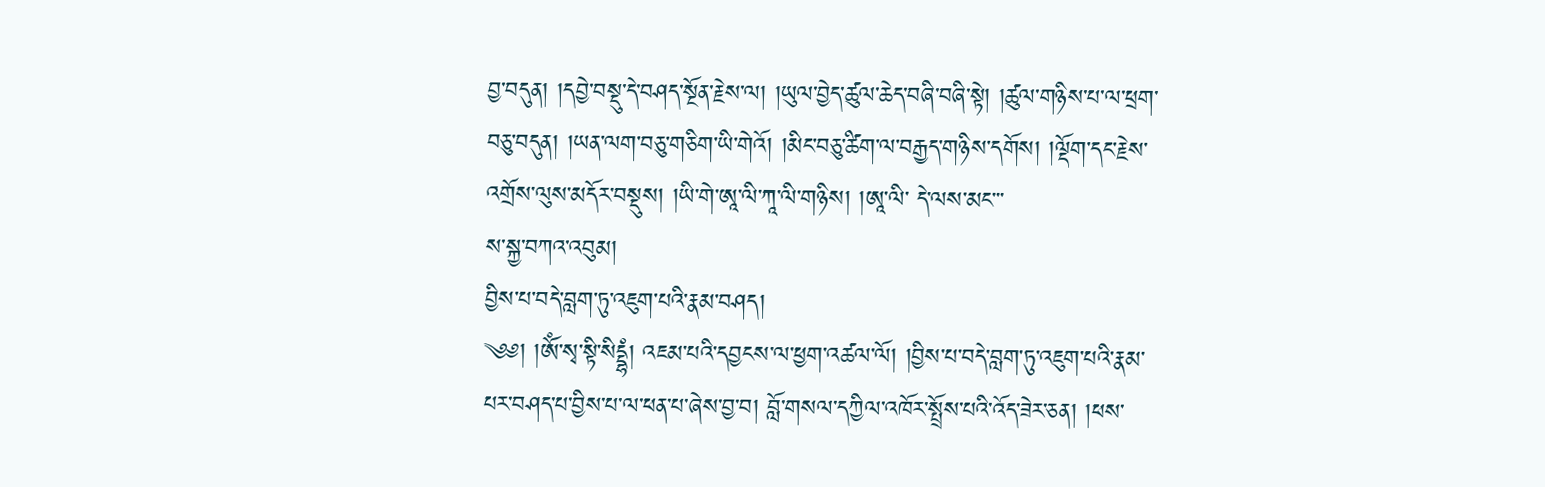བྱ་བདུན། །དབྱེ་བསྡུ་དེ་བཤད་སྔོན་རྗེས་ལ། །ཡུལ་བྱེད་ཚུལ་ཆེད་བཞི་བཞི་སྟེ། །ཚུལ་གཉིས་པ་ལ་ཕྲག་བཅུ་བདུན། །ཡན་ལག་བཅུ་གཅིག་ཡི་གེའོ། །མིང་བཅུ་ཚིག་ལ་བརྒྱད་གཉིས་དགོས། །ལྡོག་དང་རྗེས་འགྲོས་ལུས་མདོར་བསྡུས། །ཡི་གེ་ཨཱ་ལི་ཀཱ་ལི་གཉིས། །ཨཱ་ལི་ དེ་ལས་མང་་་
ས་སྐྱ་བཀའ་འབུམ།
བྱིས་པ་བདེ་བླག་ཏུ་འཇུག་པའི་རྣམ་བཤད།
༄༅། །ཨོཾ་སྭ་སྟི་སིདྡྷཾ། འཇམ་པའི་དབྱངས་ལ་ཕྱག་འཚལ་ལོ། །བྱིས་པ་བདེ་བླག་ཏུ་འཇུག་པའི་རྣམ་པར་བཤད་པ་བྱིས་པ་ལ་ཕན་པ་ཞེས་བྱ་བ། བློ་གསལ་དཀྱིལ་འཁོར་སྤྲོས་པའི་འོད་ཟེར་ཅན། །ཕས་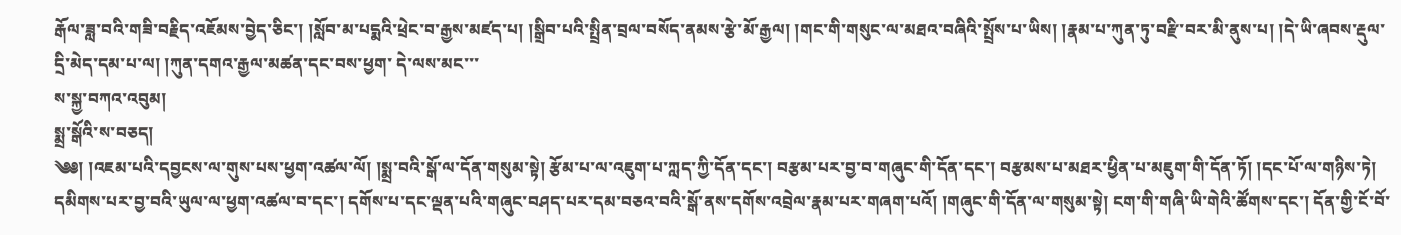རྒོལ་ཟླ་བའི་གཟི་བརྗིད་འཇོམས་བྱེད་ཅིང་། །སློབ་མ་པདྨའི་ཕྲེང་བ་རྒྱས་མཛད་པ། །སྒྲིབ་པའི་སྤྲིན་བྲལ་བསོད་ནམས་རྩེ་མོ་རྒྱལ། །གང་གི་གསུང་ལ་མཐའ་བཞིའི་སྤྲོས་པ་ཡིས། །རྣམ་པ་ཀུན་ཏུ་བརྫི་བར་མི་ནུས་པ། །དེ་ཡི་ཞབས་རྡུལ་དྲི་མེད་དམ་པ་ལ། །ཀུན་དགའ་རྒྱལ་མཚན་དང་བས་ཕྱག་ དེ་ལས་མང་་་
ས་སྐྱ་བཀའ་འབུམ།
སྨྲ་སྒོའི་ས་བཅད།
༄༅། །འཇམ་པའི་དབྱངས་ལ་གུས་པས་ཕྱག་འཚལ་ལོ། །སྨྲ་བའི་སྒོ་ལ་དོན་གསུམ་སྟེ། རྩོམ་པ་ལ་འཇུག་པ་ཀླད་ཀྱི་དོན་དང་། བརྩམ་པར་བྱ་བ་གཞུང་གི་དོན་དང་། བརྩམས་པ་མཐར་ཕྱིན་པ་མཇུག་གི་དོན་ཏོ། །དང་པོ་ལ་གཉིས་ཏེ། དམིགས་པར་བྱ་བའི་ཡུལ་ལ་ཕྱག་འཚལ་བ་དང་། དགོས་པ་དང་ལྡན་པའི་གཞུང་བཤད་པར་དམ་བཅའ་བའི་སྒོ་ནས་དགོས་འབྲེལ་རྣམ་པར་གཞག་པའོ། །གཞུང་གི་དོན་ལ་གསུམ་སྟེ། ངག་གི་གཞི་ཡི་གེའི་ཚོགས་དང་། དོན་གྱི་ངོ་བོ་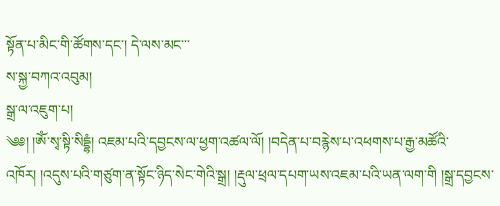སྟོན་པ་མིང་གི་ཚོགས་དང་། དེ་ལས་མང་་་
ས་སྐྱ་བཀའ་འབུམ།
སྒྲ་ལ་འཇུག་པ།
༄༅། །ཨོཾ་སྭ་སྟི་སིདྡྷཾ། འཇམ་པའི་དབྱངས་ལ་ཕྱག་འཚལ་ལོ། །བདེན་པ་བརྙེས་པ་འཕགས་པ་རྒྱ་མཚོའི་འཁོར། །འདུས་པའི་གཙུག་ན་སྟོང་ཉིད་སེང་གེའི་སྒྲ། །རྡུལ་ཕྲལ་དཔག་ཡས་འཇམ་པའི་ཡན་ལག་གི །སྒྲ་དབྱངས་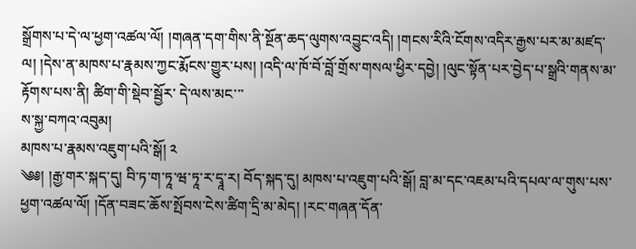སྒྲོགས་པ་དེ་ལ་ཕྱག་འཚལ་ལོ། །གཞན་དག་གིས་ནི་སྔོན་ཆད་ལུགས་འབྱུང་འདི། །གངས་རིའི་ངོགས་འདིར་རྒྱས་པར་མ་མཛད་ལ། །དེས་ན་མཁས་པ་རྣམས་ཀྱང་རྨོངས་གྱུར་པས། །འདི་ལ་ཁོ་བོ་བློ་གྲོས་གསལ་ཕྱིར་དབྱེ། །ལུང་སྟོན་པར་བྱེད་པ་སྒྲའི་གནས་མ་རྟོགས་པས་ནི། ཚིག་གི་སྡེབ་སྦྱོར་ དེ་ལས་མང་་་
ས་སྐྱ་བཀའ་འབུམ།
མཁས་པ་རྣམས་འཇུག་པའི་སྒོ། ༢
༄༅། །རྒྱ་གར་སྐད་དུ། བི་ཏ་ག་ཏཱ་ཝ་ཏཱ་ར་དྭཱ་ར། བོད་སྐད་དུ། མཁས་པ་འཇུག་པའི་སྒོ། བླ་མ་དང་འཇམ་པའི་དཔལ་ལ་གུས་པས་ཕྱག་འཚལ་ལོ། །དོན་བཟང་ཆོས་སྤོབས་ངེས་ཚིག་དྲི་མ་མེད། །རང་གཞན་དོན་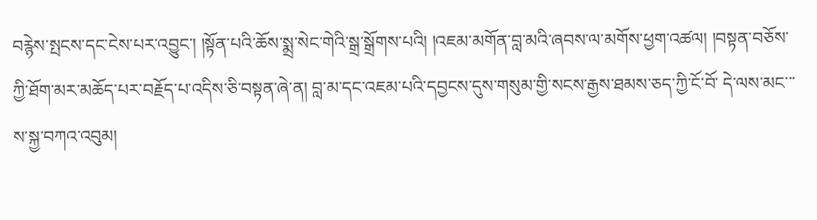བརྙེས་སྤངས་དང་ངེས་པར་འབྱུང་། །སྟོན་པའི་ཆོས་སྨྲ་སེང་གེའི་སྒྲ་སྒྲོགས་པའི། །འཇམ་མགོན་བླ་མའི་ཞབས་ལ་མགོས་ཕྱག་འཚལ། །བསྟན་བཅོས་ཀྱི་ཐོག་མར་མཆོད་པར་བརྗོད་པ་འདིས་ཅི་བསྟན་ཞེ་ན། བླ་མ་དང་འཇམ་པའི་དབྱངས་དུས་གསུམ་གྱི་སངས་རྒྱས་ཐམས་ཅད་ཀྱི་ངོ་བོ་ དེ་ལས་མང་་་
ས་སྐྱ་བཀའ་འབུམ།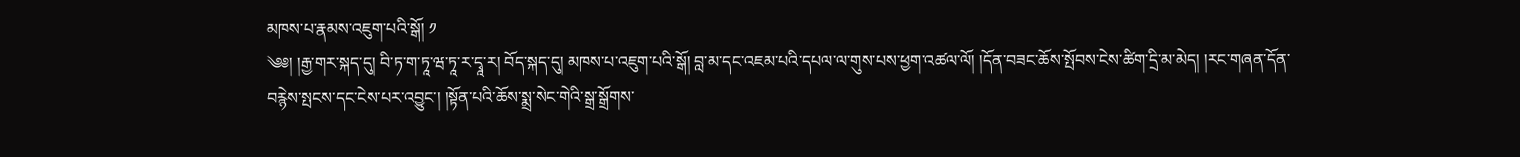མཁས་པ་རྣམས་འཇུག་པའི་སྒོ། ༡
༄༅། །རྒྱ་གར་སྐད་དུ། བི་ཏ་ག་ཏཱ་ཝ་ཏཱ་ར་དྭཱ་ར། བོད་སྐད་དུ། མཁས་པ་འཇུག་པའི་སྒོ། བླ་མ་དང་འཇམ་པའི་དཔལ་ལ་གུས་པས་ཕྱག་འཚལ་ལོ། །དོན་བཟང་ཆོས་སྤོབས་ངེས་ཚིག་དྲི་མ་མེད། །རང་གཞན་དོན་བརྙེས་སྤངས་དང་ངེས་པར་འབྱུང་། །སྟོན་པའི་ཆོས་སྨྲ་སེང་གེའི་སྒྲ་སྒྲོགས་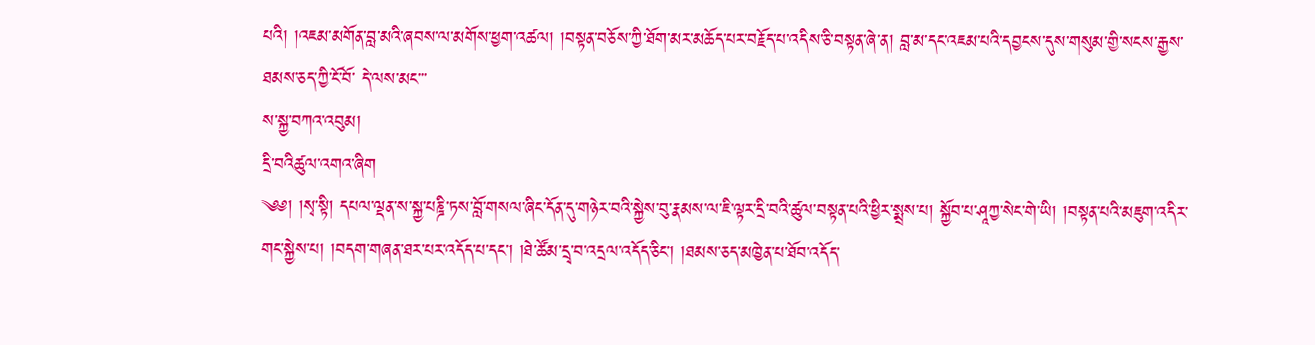པའི། །འཇམ་མགོན་བླ་མའི་ཞབས་ལ་མགོས་ཕྱག་འཚལ། །བསྟན་བཅོས་ཀྱི་ཐོག་མར་མཆོད་པར་བརྗོད་པ་འདིས་ཅི་བསྟན་ཞེ་ན། བླ་མ་དང་འཇམ་པའི་དབྱངས་དུས་གསུམ་གྱི་སངས་རྒྱས་ཐམས་ཅད་ཀྱི་ངོ་བོ་ དེ་ལས་མང་་་
ས་སྐྱ་བཀའ་འབུམ།
དྲི་བའིཚུལ་འགའ་ཞིག
༄༅། །སྭ་སྟི། དཔལ་ལྡན་ས་སྐྱ་པཎྜི་ཏས་བློ་གསལ་ཞིང་དོན་དུ་གཉེར་བའི་སྐྱེས་བུ་རྣམས་ལ་ཇི་ལྟར་དྲི་བའི་ཚུལ་བསྟན་པའི་ཕྱིར་སྨྲས་པ། སྐྱོབ་པ་ཤཱཀྱ་སེང་གེ་ཡི། །བསྟན་པའི་མཇུག་འདིར་གང་སྐྱེས་པ། །བདག་གཞན་ཐར་པར་འདོད་པ་དང་། །ཐེ་ཚོམ་དྲྭ་བ་འདྲལ་འདོད་ཅིང་། །ཐམས་ཅད་མཁྱེན་པ་ཐོབ་འདོད་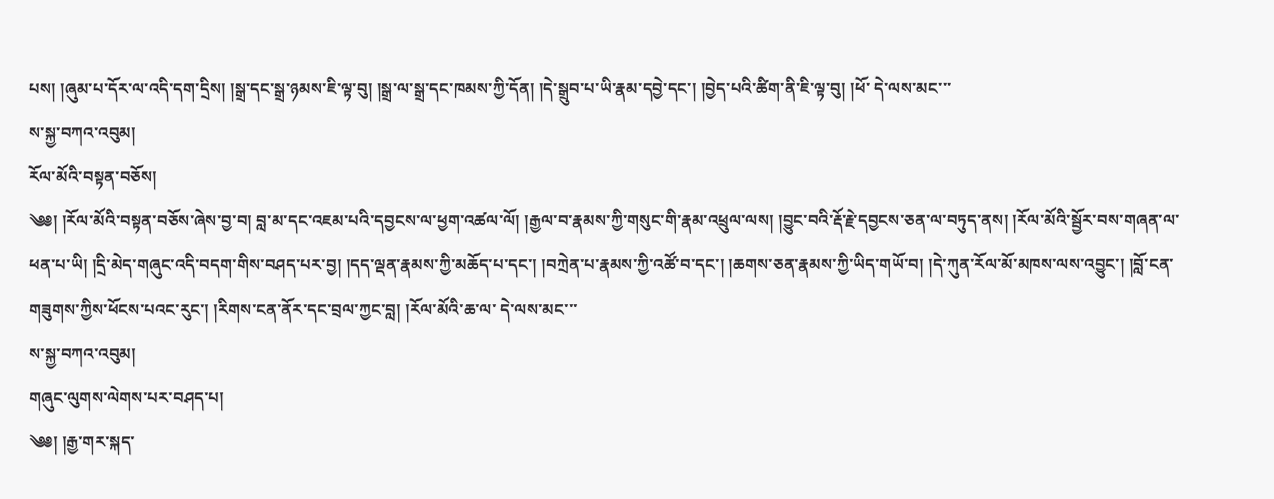པས། །ཞུམ་པ་དོར་ལ་འདི་དག་དྲིས། །སྒྲ་དང་སྒྲ་ཉམས་ཇི་ལྟ་བུ། །སྒྲ་ལ་སྒྲ་དང་ཁམས་ཀྱི་དོན། །དེ་སྒྲུབ་པ་ཡི་རྣམ་དབྱེ་དང་། །བྱེད་པའི་ཚིག་ནི་ཇི་ལྟ་བུ། །ཕོ་ དེ་ལས་མང་་་
ས་སྐྱ་བཀའ་འབུམ།
རོལ་མོའི་བསྟན་བཅོས།
༄༅། །རོལ་མོའི་བསྟན་བཅོས་ཞེས་བྱ་བ། བླ་མ་དང་འཇམ་པའི་དབྱངས་ལ་ཕྱག་འཚལ་ལོ། །རྒྱལ་བ་རྣམས་ཀྱི་གསུང་གི་རྣམ་འཕྲུལ་ལས། །བྱུང་བའི་རྡོ་རྗེ་དབྱངས་ཅན་ལ་བཏུད་ནས། །རོལ་མོའི་སྦྱོར་བས་གཞན་ལ་ཕན་པ་ཡི། །དྲི་མེད་གཞུང་འདི་བདག་གིས་བཤད་པར་བྱ། །དད་ལྡན་རྣམས་ཀྱི་མཆོད་པ་དང་། །བཀྲེན་པ་རྣམས་ཀྱི་འཚོ་བ་དང་། །ཆགས་ཅན་རྣམས་ཀྱི་ཡིད་གཡོ་བ། །དེ་ཀུན་རོལ་མོ་མཁས་ལས་འབྱུང་། །བློ་ངན་གཟུགས་ཀྱིས་ཕོངས་པའང་རུང་། །རིགས་ངན་ནོར་དང་བྲལ་ཀྱང་བླ། །རོལ་མོའི་ཆ་ལ་ དེ་ལས་མང་་་
ས་སྐྱ་བཀའ་འབུམ།
གཞུང་ལུགས་ལེགས་པར་བཤད་པ།
༄༅། །རྒྱ་གར་སྐད་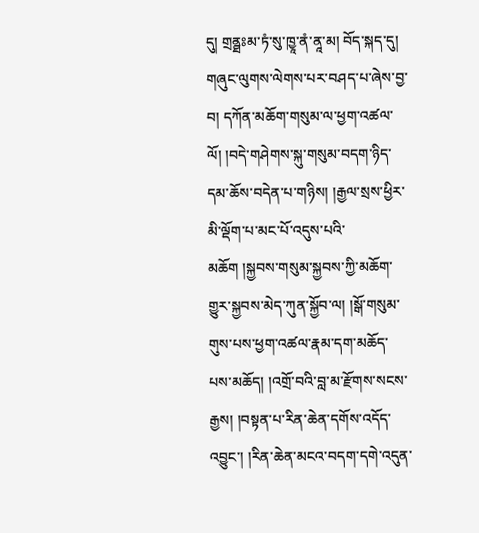དུ། གྲནྠཿམ་ཏཾ་སུ་ཁྱཱ་ནཾ་ནཱ་མ། བོད་སྐད་དུ། གཞུང་ལུགས་ལེགས་པར་བཤད་པ་ཞེས་བྱ་བ། དཀོན་མཆོག་གསུམ་ལ་ཕྱག་འཚལ་ལོ། །བདེ་གཤེགས་སྐུ་གསུམ་བདག་ཉིད་དམ་ཆོས་བདེན་པ་གཉིས། །རྒྱལ་སྲས་ཕྱིར་མི་ལྡོག་པ་མང་པོ་འདུས་པའི་མཆོག །སྐྱབས་གསུམ་སྐྱབས་ཀྱི་མཆོག་གྱུར་སྐྱབས་མེད་ཀུན་སྐྱོབ་ལ། །སྒོ་གསུམ་གུས་པས་ཕྱག་འཚལ་རྣམ་དག་མཆོད་པས་མཆོད། །འགྲོ་བའི་བླ་མ་རྫོགས་སངས་རྒྱས། །བསྟན་པ་རིན་ཆེན་དགོས་འདོད་འབྱུང་། །རིན་ཆེན་མངའ་བདག་དགེ་འདུན་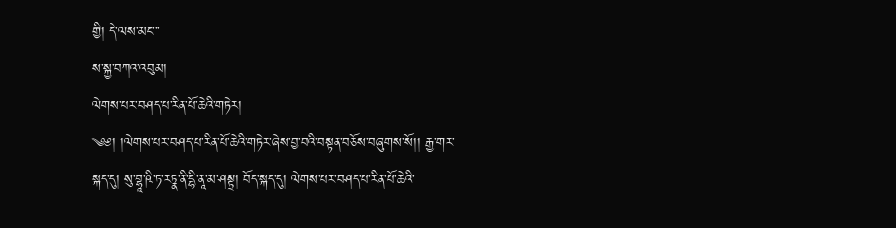གྱི། དེ་ལས་མང་་་
ས་སྐྱ་བཀའ་འབུམ།
ལེགས་པར་བཤད་པ་རིན་པོ་ཆེའི་གཏེར།
༄༅། །ལེགས་པར་བཤད་པ་རིན་པོ་ཆེའི་གཏེར་ཞེས་བྱ་བའི་བསྟན་བཅོས་བཞུགས་སོ།། རྒྱ་གར་སྐད་དུ། སུ་བྷཱ་ཥི་ཏ་རཏྣ་ནི་དྷི་ནཱ་མ་ཤསྟྲ། བོད་སྐད་དུ། ལེགས་པར་བཤད་པ་རིན་པོ་ཆེའི་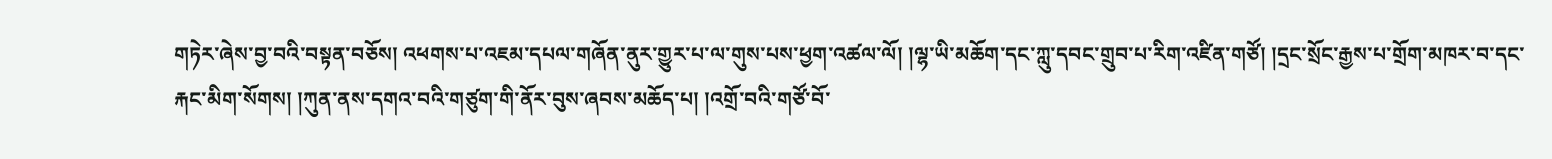གཏེར་ཞེས་བྱ་བའི་བསྟན་བཅོས། འཕགས་པ་འཇམ་དཔལ་གཞོན་ནུར་གྱུར་པ་ལ་གུས་པས་ཕྱག་འཚལ་ལོ། །ལྷ་ཡི་མཆོག་དང་ཀླུ་དབང་གྲུབ་པ་རིག་འཛིན་གཙོ། །དྲང་སྲོང་རྒྱས་པ་གྲོག་མཁར་བ་དང་རྐང་མིག་སོགས། །ཀུན་ནས་དགའ་བའི་གཙུག་གི་ནོར་བུས་ཞབས་མཆོད་པ། །འགྲོ་བའི་གཙོ་བོ་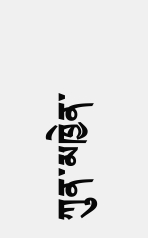ཀུན་མཁྱེན་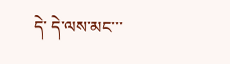དེ་ དེ་ལས་མང་་་